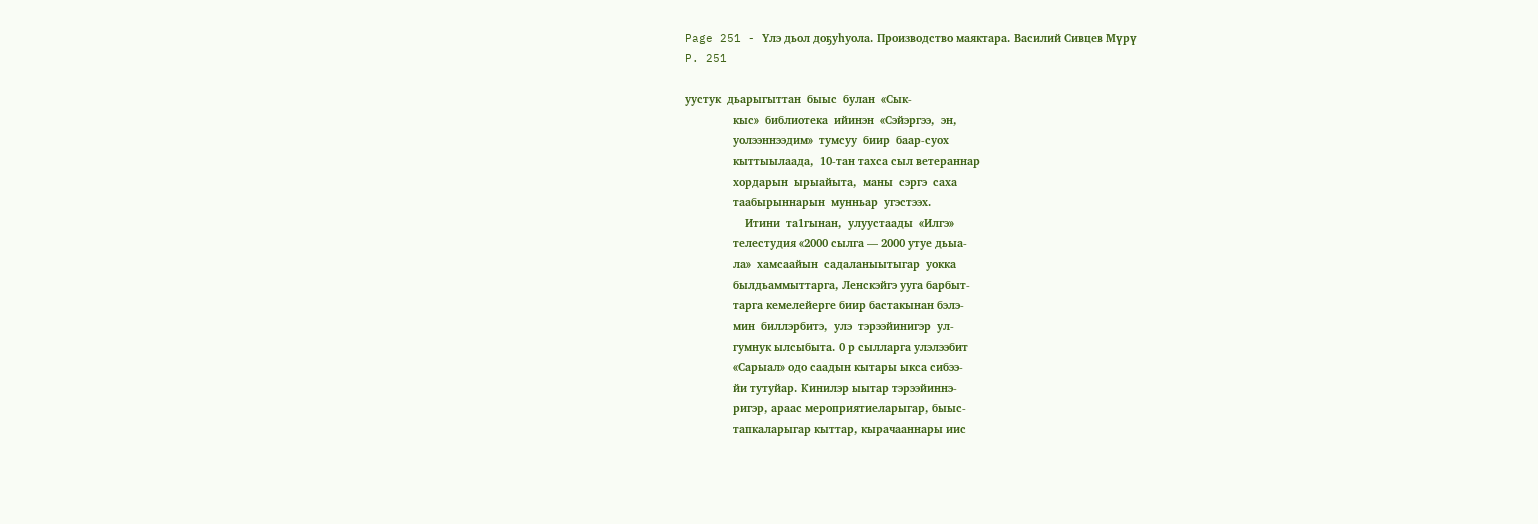Page 251 - Үлэ дьол доҕуһуола. Производство маяктара. Василий Сивцев Мүрү
P. 251

уустук  дьарыгыттан  быыс  булан  «Сык-
                кыс»  библиотека  ийинэн  «Сэйэргээ,  эн,
                уолээннээдим»  тумсуу  биир  баар-суох
                кыттыылаада,  10-тан тахса сыл ветераннар
                хордарын  ырыайыта,  маны  сэргэ  саха
                таабырыннарын  мунньар  угэстээх.
                    Итини  та1гынан,  улуустаады  «Илгэ»
                телестудия «2000 сылга — 2000 утуе дьыа-
                ла»  хамсаайын  садаланыытыгар  уокка
                былдьаммыттарга, Ленскэйгэ ууга барбыт-
                тарга кемелейерге биир бастакынан бэлэ-
                мин  биллэрбитэ,  улэ  тэрээйинигэр  ул-
                гумнук ылсыбыта. 0 р сылларга улэлээбит
                «Сарыал» одо саадын кытары ыкса сибээ-
                йи тутуйар. Кинилэр ыытар тэрээйиннэ-
                ригэр, араас мероприятиеларыгар, быыс-
                тапкаларыгар кыттар, кырачааннары иис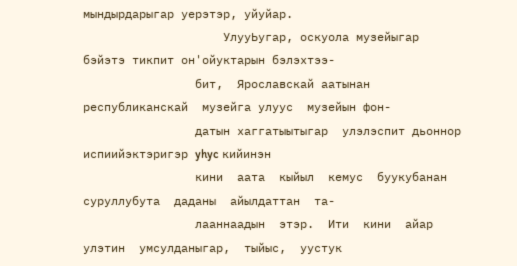мындырдарыгар уерэтэр, уйуйар.
                    УлууЬугар, оскуола музейыгар бэйэтэ тикпит он'ойуктарын бэлэхтээ-
                бит,  Ярославскай аатынан республиканскай  музейга улуус  музейын фон-
                датын хаггатыытыгар  улэлэспит дьоннор  испиийэктэригэр yhyc кийинэн
                кини  аата  кыйыл  кемус  буукубанан  суруллубута  даданы  айылдаттан  та-
                лааннаадын  этэр.  Ити  кини  айар  улэтин  умсулданыгар,  тыйыс,  уустук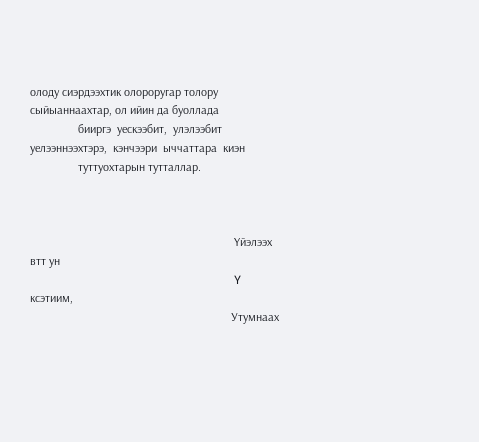олоду сиэрдээхтик олороругар толору сыйыаннаахтар, ол ийин да буоллада
                бииргэ  уескээбит,  улэлээбит  уелээннээхтэрэ,  кэнчээри  ыччаттара  киэн
                туттуохтарын тутталлар.



                                                                    Yйэлээх втт ун
                                                                    Y ксэтиим,
                                                                   Утумнаах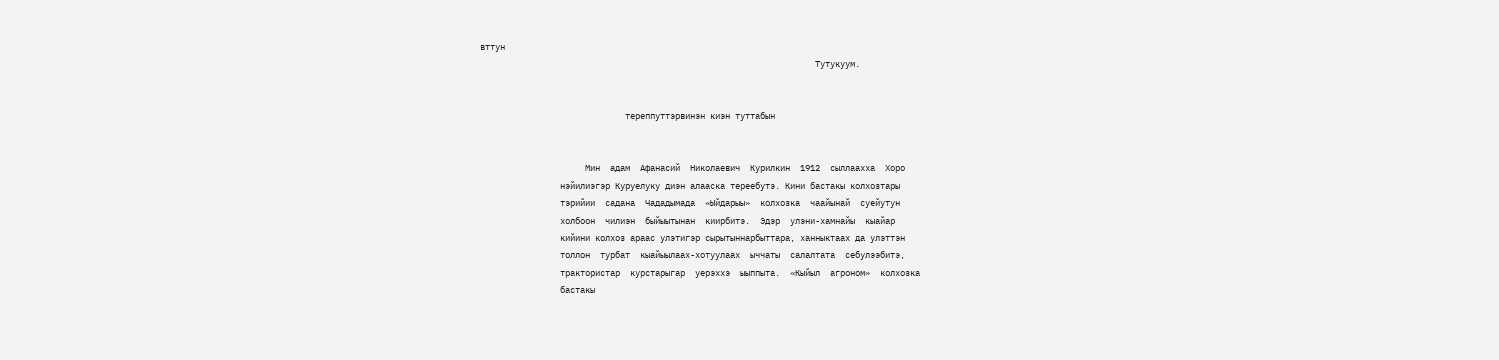вттун
                                                                   Тутукуум.


                             тереппуттэрвинэн киэн туттабын


                     Мин  адам  Афанасий  Николаевич  Курилкин  1912  сыллаахха  Хоро
                нэйилиэгэр Куруелуку диэн алааска тереебутэ. Кини бастакы колхозтары
                тэрийии  садана  Чададымада  «Ыйдарыы»  колхозка  чаайынай  суейутун
                холбоон  чилиэн  быйыытынан  киирбитэ.  Эдэр  улэни-хамнайы  кыайар
                кийини колхоз араас улэтигэр сырытыннарбыттара, ханныктаах да улэттэн
                толлон  турбат  кыайыылаах-хотуулаах  ыччаты  салалтата  себулээбитэ,
                трактористар  курстарыгар  уерэххэ  ыыппыта.  «Кыйыл  агроном»  колхозка
                бастакы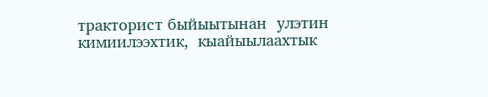тракторист быйыытынан  улэтин кимиилээхтик,  кыайыылаахтык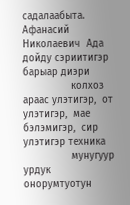садалаабыта.  Афанасий  Николаевич  Ада дойду сэриитигэр  барыар диэри
                колхоз араас улэтигэр,  от улэтигэр,  мае бэлэмигэр,  сир улэтигэр техника
                мунугуур  урдук  онорумтуотун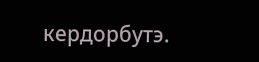кердорбутэ.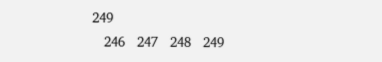249
   246   247   248   249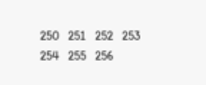250   251   252   253   254   255   256